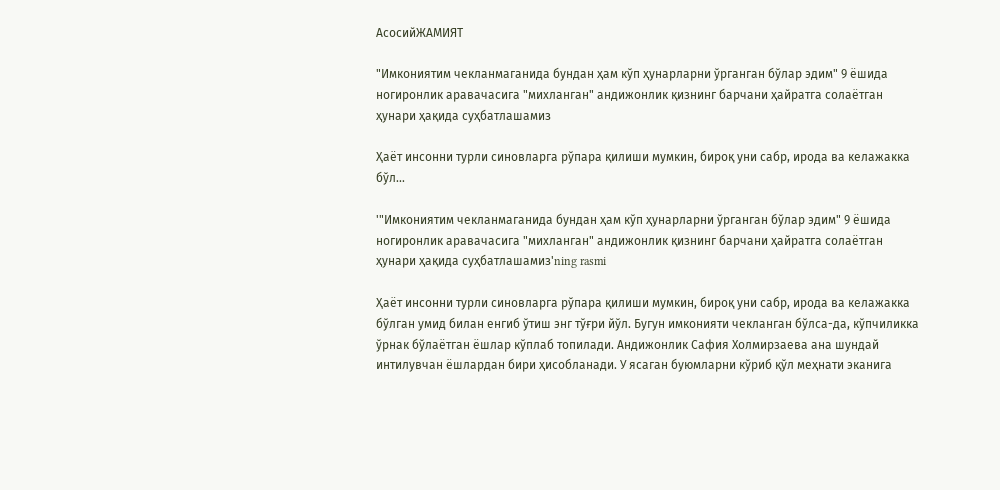АсосийЖАМИЯТ

"Имкониятим чекланмаганида бундан ҳам кўп ҳунарларни ўрганган бўлар эдим" 9 ёшида ногиронлик аравачасига "михланган" андижонлик қизнинг барчани ҳайратга солаётган ҳунари ҳақида суҳбатлашамиз

Ҳаёт инсонни турли синовларга рўпара қилиши мумкин, бироқ уни сабр, ирода ва келажакка бўл...

'"Имкониятим чекланмаганида бундан ҳам кўп ҳунарларни ўрганган бўлар эдим" 9 ёшида ногиронлик аравачасига "михланган" андижонлик қизнинг барчани ҳайратга солаётган ҳунари ҳақида суҳбатлашамиз'ning rasmi

Ҳаёт инсонни турли синовларга рўпара қилиши мумкин, бироқ уни сабр, ирода ва келажакка бўлган умид билан енгиб ўтиш энг тўғри йўл. Бугун имконияти чекланган бўлса-да, кўпчиликка ўрнак бўлаётган ёшлар кўплаб топилади. Андижонлик Сафия Холмирзаева ана шундай интилувчан ёшлардан бири ҳисобланади. У ясаган буюмларни кўриб қўл меҳнати эканига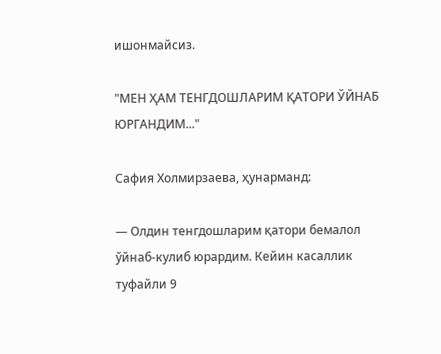ишонмайсиз.

"МЕН ҲАМ ТЕНГДОШЛАРИМ ҚАТОРИ ЎЙНАБ ЮРГАНДИМ..."

Сафия Холмирзаева, ҳунарманд:

— Олдин тенгдошларим қатори бемалол ўйнаб-кулиб юрардим. Кейин касаллик туфайли 9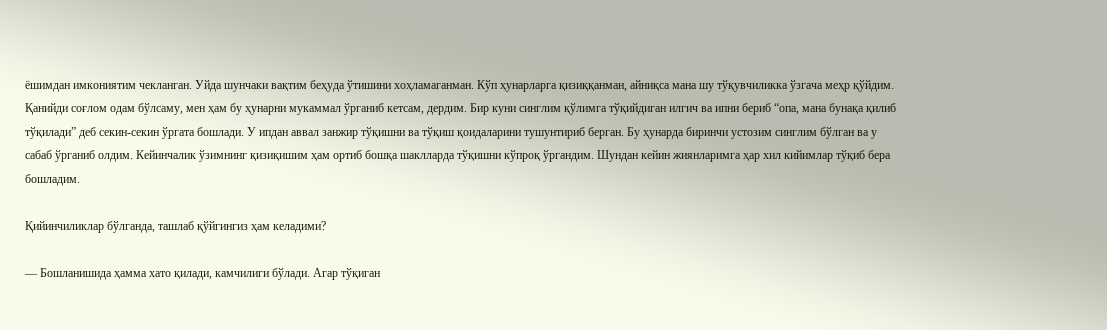ёшимдан имкониятим чекланган. Уйда шунчаки вақтим беҳуда ўтишини хоҳламаганман. Кўп ҳунарларга қизиққанман, айниқса мана шу тўқувчиликка ўзгача меҳр қўйдим. Қанийди соғлом одам бўлсаму, мен ҳам бу ҳунарни мукаммал ўрганиб кетсам, дердим. Бир куни синглим қўлимга тўқийдиган илгич ва ипни бериб “опа, мана бунақа қилиб тўқилади” деб секин-секин ўргата бошлади. У ипдан аввал занжир тўқишни ва тўқиш қоидаларини тушунтириб берган. Бу ҳунарда биринчи устозим синглим бўлган ва у сабаб ўрганиб олдим. Кейинчалик ўзимнинг қизиқишим ҳам ортиб бошқа шаклларда тўқишни кўпроқ ўргандим. Шундан кейин жиянларимга ҳар хил кийимлар тўқиб бера бошладим.

Қийинчиликлар бўлганда, ташлаб қўйгингиз ҳам келадими?

— Бошланишида ҳамма хато қилади, камчилиги бўлади. Агар тўқиган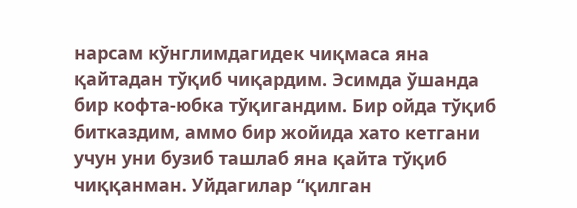нарсам кўнглимдагидек чиқмаса яна қайтадан тўқиб чиқардим. Эсимда ўшанда бир кофта-юбка тўқигандим. Бир ойда тўқиб битказдим, аммо бир жойида хато кетгани учун уни бузиб ташлаб яна қайта тўқиб чиққанман. Уйдагилар “қилган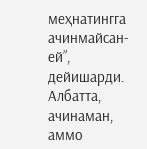меҳнатингга ачинмайсан-ей”, дейишарди. Албатта, ачинаман, аммо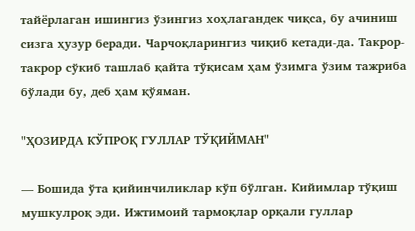тайёрлаган ишингиз ўзингиз хоҳлагандек чиқса, бу ачиниш сизга ҳузур беради. Чарчоқларингиз чиқиб кетади-да. Такрор-такрор сўкиб ташлаб қайта тўқисам ҳам ўзимга ўзим тажриба бўлади бу, деб ҳам қўяман.

"ҲОЗИРДА КЎПРОҚ ГУЛЛАР ТЎҚИЙМАН"

— Бошида ўта қийинчиликлар кўп бўлган. Кийимлар тўқиш мушкулроқ эди. Ижтимоий тармоқлар орқали гуллар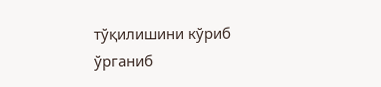тўқилишини кўриб ўрганиб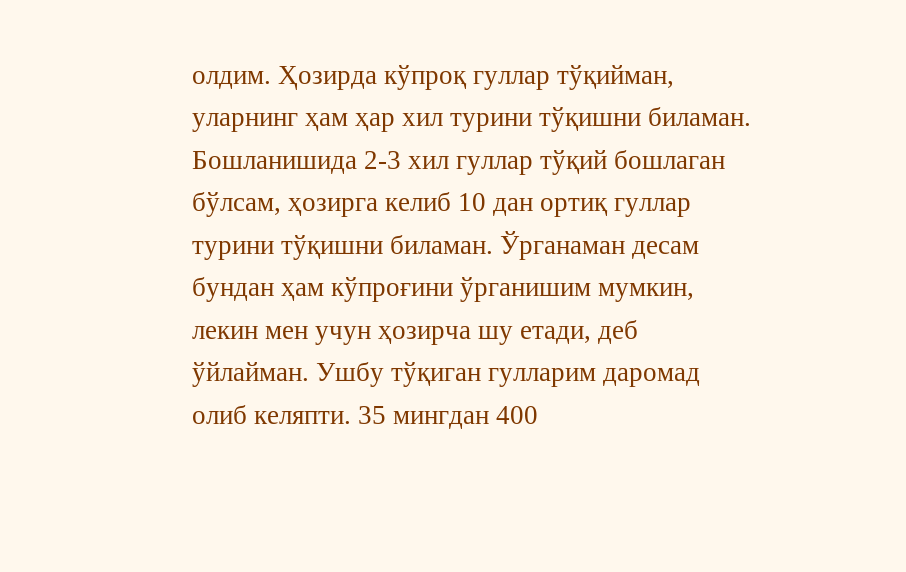олдим. Ҳозирда кўпроқ гуллар тўқийман, уларнинг ҳам ҳар хил турини тўқишни биламан. Бошланишида 2-3 хил гуллар тўқий бошлаган бўлсам, ҳозирга келиб 10 дан ортиқ гуллар турини тўқишни биламан. Ўрганаман десам бундан ҳам кўпроғини ўрганишим мумкин, лекин мен учун ҳозирча шу етади, деб ўйлайман. Ушбу тўқиган гулларим даромад олиб келяпти. 35 мингдан 400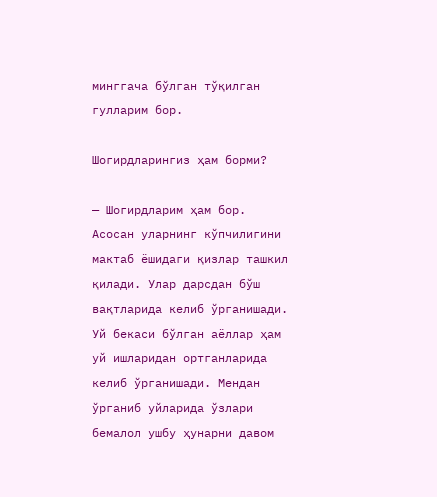минггача бўлган тўқилган гулларим бор.

Шогирдларингиз ҳам борми?

— Шогирдларим ҳам бор. Асосан уларнинг кўпчилигини мактаб ёшидаги қизлар ташкил қилади. Улар дарсдан бўш вақтларида келиб ўрганишади. Уй бекаси бўлган аёллар ҳам уй ишларидан ортганларида келиб ўрганишади. Мендан ўрганиб уйларида ўзлари бемалол ушбу ҳунарни давом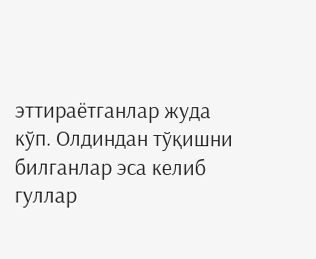эттираётганлар жуда кўп. Олдиндан тўқишни билганлар эса келиб гуллар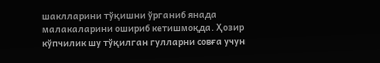шаклларини тўқишни ўрганиб янада малакаларини ошириб кетишмоқда. Ҳозир кўпчилик шу тўқилган гулларни совға учун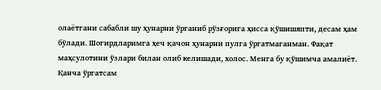олаётгани сабабли шу ҳунарни ўрганиб рўзғорига ҳисса қўшишяпти, десам ҳам бўлади. Шогирдларимга ҳеч қачон ҳунарни пулга ўргатмаганман. Фақат маҳсулотини ўзлари билан олиб келишади, холос. Менга бу қўшимча амалиёт. Қанча ўргатсам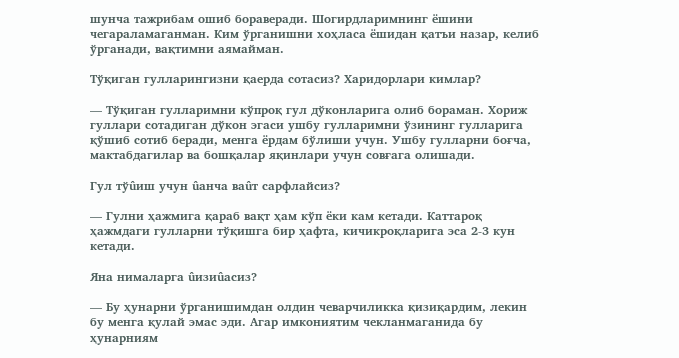шунча тажрибам ошиб бораверади. Шогирдларимнинг ёшини чегараламаганман. Ким ўрганишни хоҳласа ёшидан қатъи назар, келиб ўрганади, вақтимни аямайман.

Тўқиган гулларингизни қаерда сотасиз? Харидорлари кимлар?

— Тўқиган гулларимни кўпроқ гул дўконларига олиб бораман. Хориж гуллари сотадиган дўкон эгаси ушбу гулларимни ўзининг гулларига қўшиб сотиб беради, менга ёрдам бўлиши учун. Ушбу гулларни боғча, мактабдагилар ва бошқалар яқинлари учун совғага олишади.

Гул тўûиш учун ûанча ваûт сарфлайсиз?

— Гулни ҳажмига қараб вақт ҳам кўп ёки кам кетади. Каттароқ ҳажмдаги гулларни тўқишга бир ҳафта, кичикроқларига эса 2-3 кун кетади.

Яна нималарга ûизиûасиз?

— Бу ҳунарни ўрганишимдан олдин чеварчиликка қизиқардим, лекин бу менга қулай эмас эди. Агар имкониятим чекланмаганида бу ҳунарниям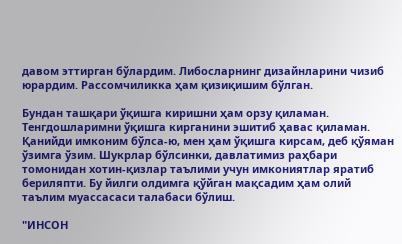давом эттирган бўлардим. Либосларнинг дизайнларини чизиб юрардим. Рассомчиликка ҳам қизиқишим бўлган.

Бундан ташқари ўқишга киришни ҳам орзу қиламан. Тенгдошларимни ўқишга кирганини эшитиб ҳавас қиламан. Қанийди имконим бўлса-ю, мен ҳам ўқишга кирсам, деб қўяман ўзимга ўзим. Шукрлар бўлсинки, давлатимиз раҳбари томонидан хотин-қизлар таълими учун имкониятлар яратиб бериляпти. Бу йилги олдимга қўйган мақсадим ҳам олий таълим муассасаси талабаси бўлиш.

"ИНСОН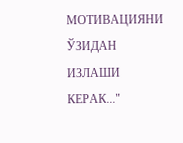МОТИВАЦИЯНИ ЎЗИДАН ИЗЛАШИ КЕРАК..."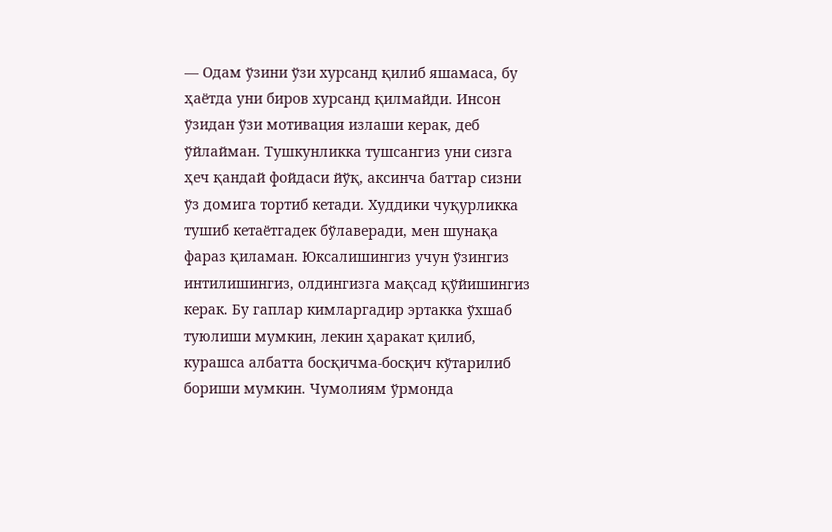— Одам ўзини ўзи хурсанд қилиб яшамаса, бу ҳаётда уни биров хурсанд қилмайди. Инсон ўзидан ўзи мотивация излаши керак, деб ўйлайман. Тушкунликка тушсангиз уни сизга ҳеч қандай фойдаси йўқ, аксинча баттар сизни ўз домига тортиб кетади. Худдики чуқурликка тушиб кетаётгадек бўлаверади, мен шунақа фараз қиламан. Юксалишингиз учун ўзингиз интилишингиз, олдингизга мақсад қўйишингиз керак. Бу гаплар кимларгадир эртакка ўхшаб туюлиши мумкин, лекин ҳаракат қилиб, курашса албатта босқичма-босқич кўтарилиб бориши мумкин. Чумолиям ўрмонда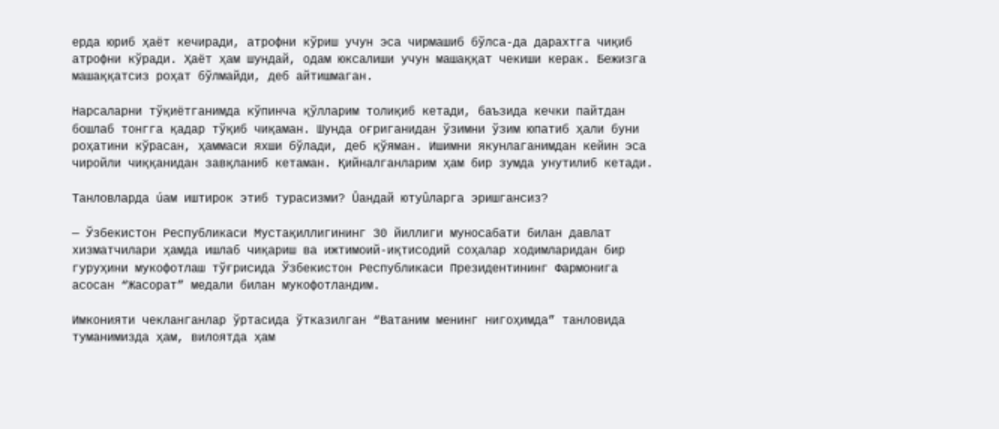ерда юриб ҳаёт кечиради, атрофни кўриш учун эса чирмашиб бўлса-да дарахтга чиқиб атрофни кўради. Ҳаёт ҳам шундай, одам юксалиши учун машаққат чекиши керак. Бежизга машаққатсиз роҳат бўлмайди, деб айтишмаган.

Нарсаларни тўқиётганимда кўпинча қўлларим толиқиб кетади, баъзида кечки пайтдан бошлаб тонгга қадар тўқиб чиқаман. Шунда оғриганидан ўзимни ўзим юпатиб ҳали буни роҳатини кўрасан, ҳаммаси яхши бўлади, деб қўяман. Ишимни якунлаганимдан кейин эса чиройли чиққанидан завқланиб кетаман. Қийналганларим ҳам бир зумда унутилиб кетади.

Танловларда úам иштирок этиб турасизми? Ûандай ютуûларга эришгансиз?

— Ўзбекистон Республикаси Мустақиллигининг 30 йиллиги муносабати билан давлат хизматчилари ҳамда ишлаб чиқариш ва ижтимоий-иқтисодий соҳалар ходимларидан бир гуруҳини мукофотлаш тўғрисида Ўзбекистон Республикаси Президентининг Фармонига асосан “Жасорат” медали билан мукофотландим.

Имконияти чекланганлар ўртасида ўтказилган “Ватаним менинг нигоҳимда” танловида туманимизда ҳам, вилоятда ҳам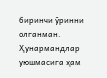биринчи ўринни олганман. Ҳунармандлар уюшмасига ҳам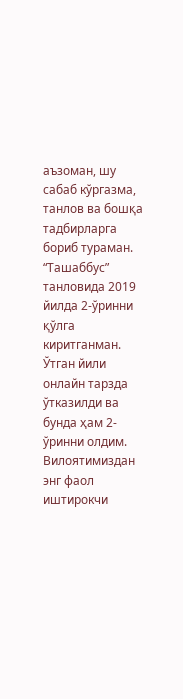аъзоман, шу сабаб кўргазма, танлов ва бошқа тадбирларга бориб тураман. “Ташаббус” танловида 2019 йилда 2-ўринни қўлга киритганман. Ўтган йили онлайн тарзда ўтказилди ва бунда ҳам 2-ўринни олдим. Вилоятимиздан энг фаол иштирокчи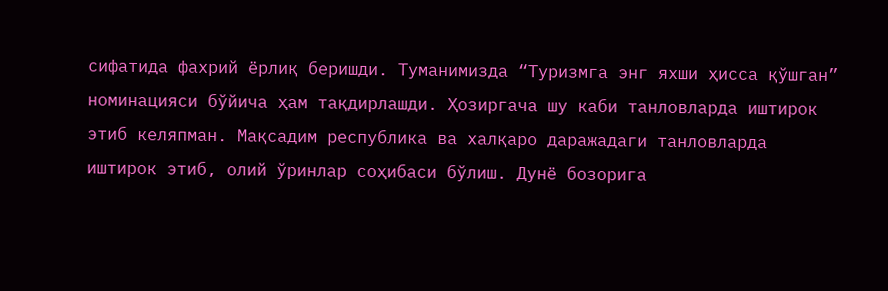сифатида фахрий ёрлиқ беришди. Туманимизда “Туризмга энг яхши ҳисса қўшган” номинацияси бўйича ҳам тақдирлашди. Ҳозиргача шу каби танловларда иштирок этиб келяпман. Мақсадим республика ва халқаро даражадаги танловларда иштирок этиб, олий ўринлар соҳибаси бўлиш. Дунё бозорига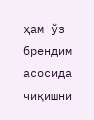ҳам ўз брендим асосида чиқишни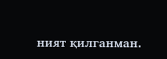ният қилганман.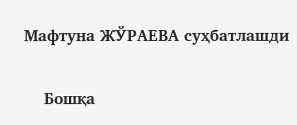Мафтуна ЖЎРАЕВА суҳбатлашди

    Бошқа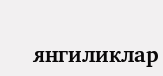янгиликлар